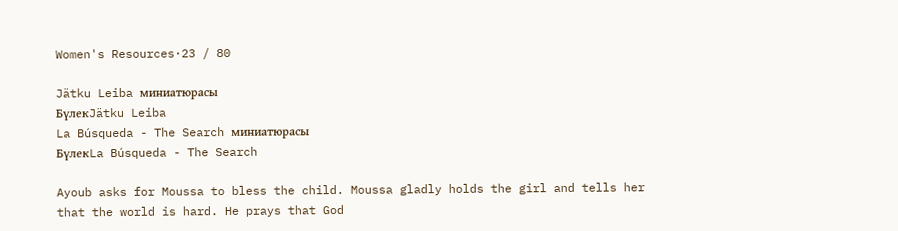Women's Resources·23 / 80

Jätku Leiba миниатюрасы
БүлекJätku Leiba
La Búsqueda - The Search миниатюрасы
БүлекLa Búsqueda - The Search

Ayoub asks for Moussa to bless the child. Moussa gladly holds the girl and tells her that the world is hard. He prays that God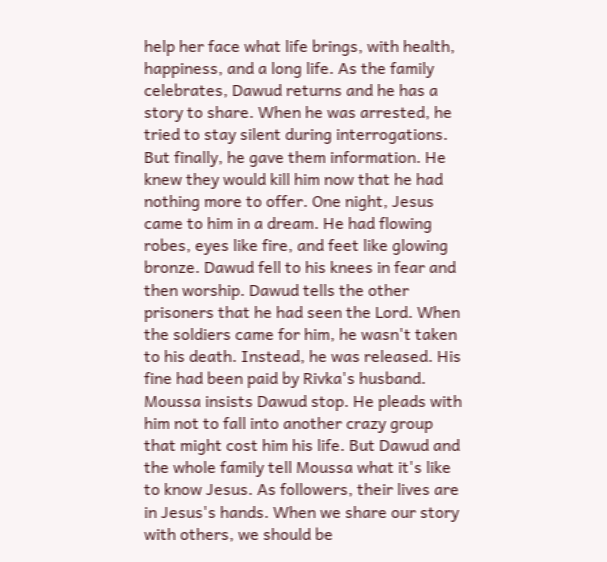help her face what life brings, with health, happiness, and a long life. As the family celebrates, Dawud returns and he has a story to share. When he was arrested, he tried to stay silent during interrogations. But finally, he gave them information. He knew they would kill him now that he had nothing more to offer. One night, Jesus came to him in a dream. He had flowing robes, eyes like fire, and feet like glowing bronze. Dawud fell to his knees in fear and then worship. Dawud tells the other prisoners that he had seen the Lord. When the soldiers came for him, he wasn't taken to his death. Instead, he was released. His fine had been paid by Rivka's husband. Moussa insists Dawud stop. He pleads with him not to fall into another crazy group that might cost him his life. But Dawud and the whole family tell Moussa what it's like to know Jesus. As followers, their lives are in Jesus's hands. When we share our story with others, we should be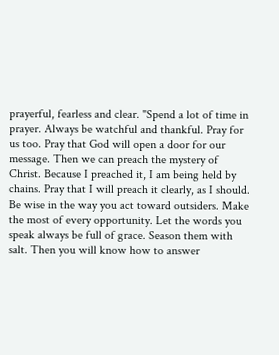prayerful, fearless and clear. "Spend a lot of time in prayer. Always be watchful and thankful. Pray for us too. Pray that God will open a door for our message. Then we can preach the mystery of Christ. Because I preached it, I am being held by chains. Pray that I will preach it clearly, as I should. Be wise in the way you act toward outsiders. Make the most of every opportunity. Let the words you speak always be full of grace. Season them with salt. Then you will know how to answer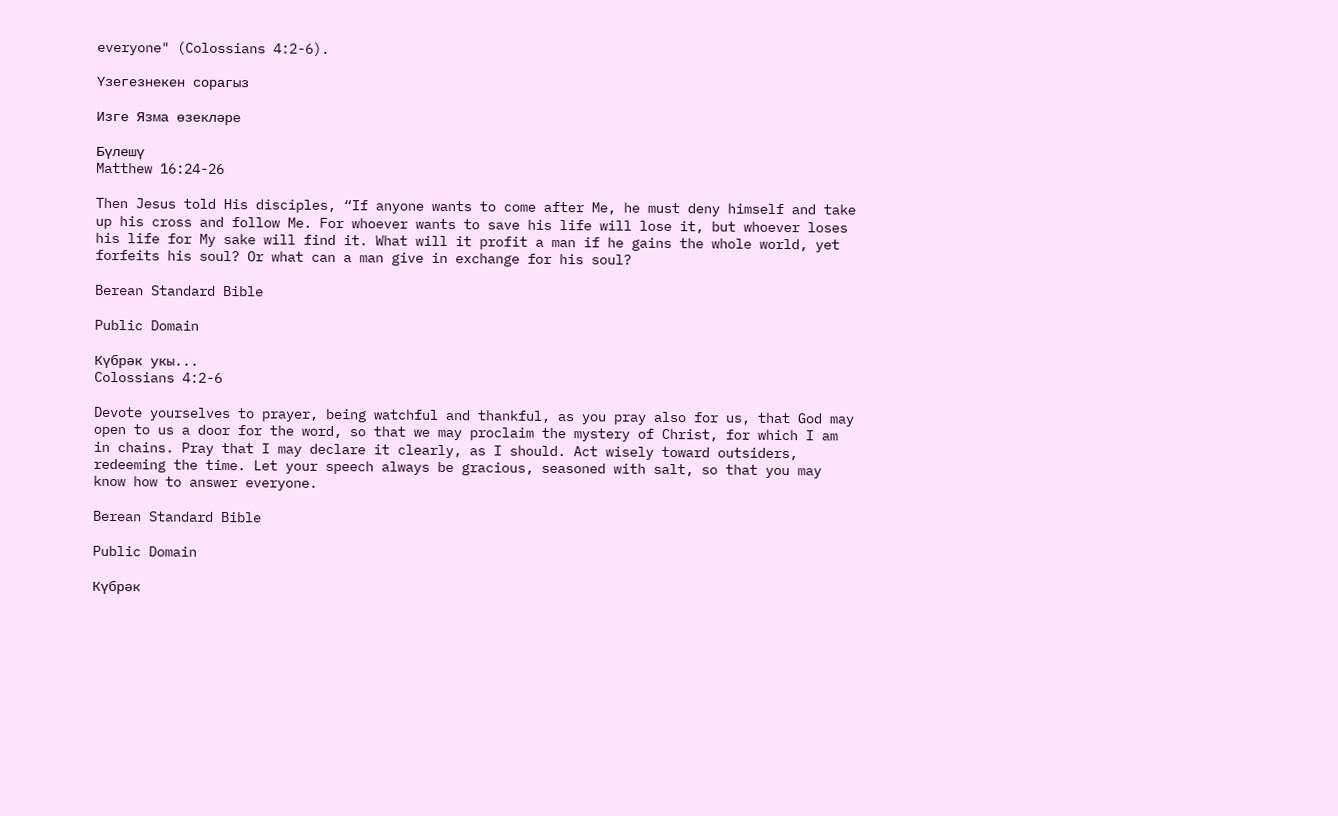everyone" (Colossians 4:2-6).

Үзегезнекен сорагыз

Изге Язма өзекләре

Бүлешү
Matthew 16:24-26

Then Jesus told His disciples, “If anyone wants to come after Me, he must deny himself and take up his cross and follow Me. For whoever wants to save his life will lose it, but whoever loses his life for My sake will find it. What will it profit a man if he gains the whole world, yet forfeits his soul? Or what can a man give in exchange for his soul?

Berean Standard Bible

Public Domain

Күбрәк укы...
Colossians 4:2-6

Devote yourselves to prayer, being watchful and thankful, as you pray also for us, that God may open to us a door for the word, so that we may proclaim the mystery of Christ, for which I am in chains. Pray that I may declare it clearly, as I should. Act wisely toward outsiders, redeeming the time. Let your speech always be gracious, seasoned with salt, so that you may know how to answer everyone.

Berean Standard Bible

Public Domain

Күбрәк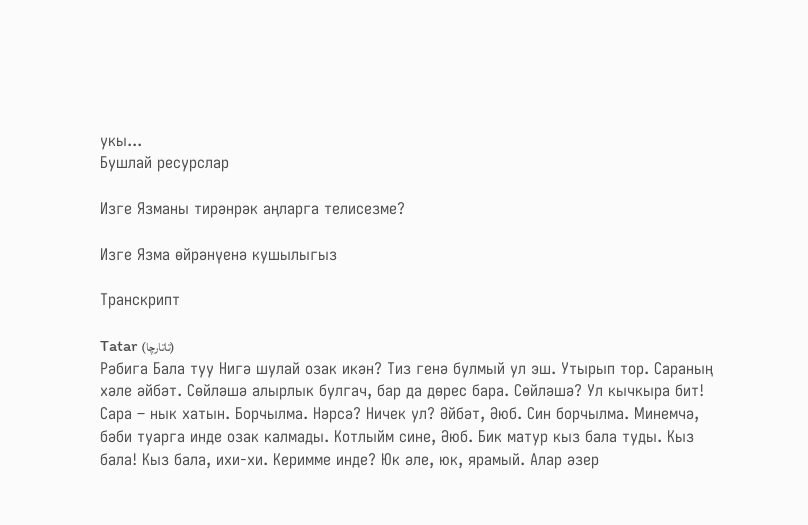укы...
Бушлай ресурслар

Изге Язманы тирәнрәк аңларга телисезме?

Изге Язма өйрәнүенә кушылыгыз

Транскрипт

Tatar (تاتارچا)
Рәбига Бала туу Нигә шулай озак икән? Тиз генә булмый ул эш. Утырып тор. Сараның хәле әйбәт. Сөйләшә алырлык булгач, бар да дөрес бара. Сөйләшә? Ул кычкыра бит! Сара – нык хатын. Борчылма. Нәрсә? Ничек ул? Әйбәт, Әюб. Син борчылма. Минемчә, бәби туарга инде озак калмады. Котлыйм сине, Әюб. Бик матур кыз бала туды. Кыз бала! Кыз бала, ихи-хи. Керимме инде? Юк әле, юк, ярамый. Алар әзер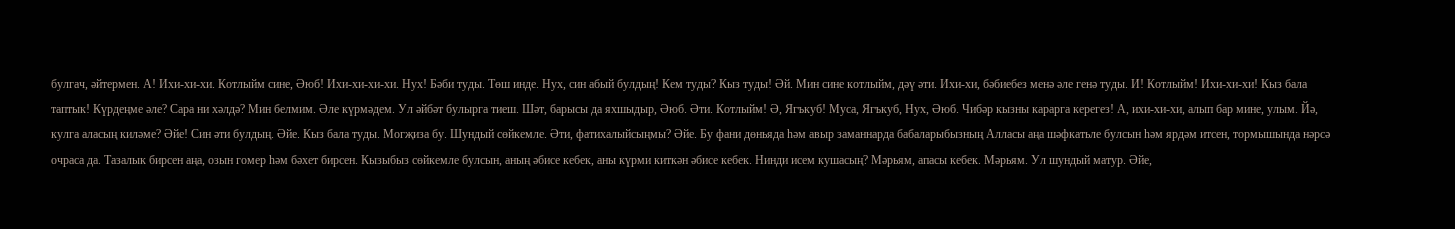булгач, әйтермен. А! Ихи-хи-хи. Котлыйм сине, Әюб! Ихи-хи-хи-хи. Нух! Бәби туды. Төш инде. Нух, син абый булдың! Кем туды? Кыз туды! Әй. Мин сине котлыйм, дәү әти. Ихи-хи, бәбиебез менә әле генә туды. И! Котлыйм! Ихи-хи-хи! Кыз бала таптык! Күрдеңме әле? Сара ни хәлдә? Мин белмим. Әле күрмәдем. Ул әйбәт булырга тиеш. Шәт, барысы да яхшыдыр, Әюб. Әти. Котлыйм! Ә, Ягъкуб! Муса, Ягъкуб, Нух, Әюб. Чибәр кызны карарга керегез! А, ихи-хи-хи, алып бар мине, улым. Йә, кулга аласың киләме? Әйе! Син әти булдың. Әйе. Кыз бала туды. Могҗиза бу. Шундый сөйкемле. Әти, фатихалыйсыңмы? Әйе. Бу фани дөньяда һәм авыр заманнарда бабаларыбызның Алласы аңа шәфкатьле булсын һәм ярдәм итсен, тормышында нәрсә очраса да. Тазалык бирсен аңа, озын гомер һәм бәхет бирсен. Кызыбыз сөйкемле булсын, аның әбисе кебек, аны күрми киткән әбисе кебек. Нинди исем кушасың? Мәрьям, апасы кебек. Мәрьям. Ул шундый матур. Әйе,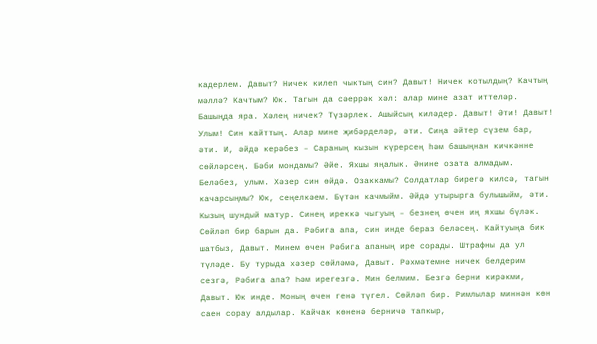кадерлем. Давыт? Ничек килеп чыктың син? Давыт! Ничек котылдың? Качтың мәллә? Качтым? Юк. Тагын да сәеррәк хәл: алар мине азат иттеләр. Башыңда яра. Хәлең ничек? Түзәрлек. Ашыйсың киләдер. Давыт! Әти! Давыт! Улым! Син кайттың. Алар мине җибәрделәр, әти. Сиңа әйтер сүзем бар, әти. И, әйдә керәбез – Сараның кызын күрерсең һәм башыңнан кичкәнне сөйләрсең. Бәби мондамы? Әйе. Яхшы яңалык. Әнине озата алмадым. Беләбез, улым. Хәзер син өйдә. Озаккамы? Солдатлар бирегә килсә, тагын качарсыңмы? Юк, сеңелкәем. Бүтән качмыйм. Әйдә утырырга булышыйм, әти. Кызың шундый матур. Синең иреккә чыгуың – безнең өчен иң яхшы бүләк. Сөйләп бир барын да. Рәбига апа, син инде бераз беләсең. Кайтуыңа бик шатбыз, Давыт. Минем өчен Рәбига апаның ире сорады. Штрафны да ул түләде. Бу турыда хәзер сөйләмә, Давыт. Рәхмәтемне ничек белдерим сезгә, Рәбига апа? Һәм ирегезгә. Мин белмим. Безгә берни кирәкми, Давыт. Юк инде. Моның өчен генә түгел. Сөйләп бир. Римлылар миннән көн саен сорау алдылар. Кайчак көненә берничә тапкыр,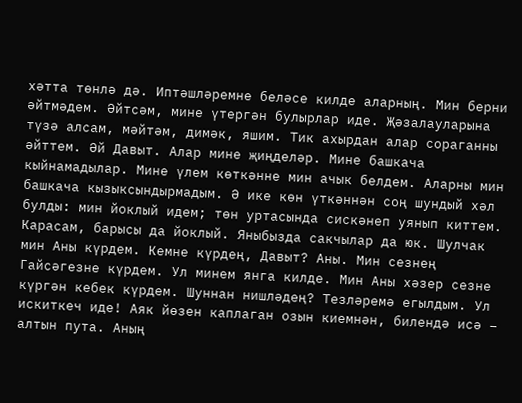хәтта төнлә дә. Иптәшләремне беләсе килде аларның. Мин берни әйтмәдем. Әйтсәм, мине үтергән булырлар иде. Җәзалауларына түзә алсам, мәйтәм, димәк, яшим. Тик ахырдан алар сораганны әйттем. Әй Давыт. Алар мине җиңделәр. Мине башкача кыйнамадылар. Мине үлем кѳткәнне мин ачык белдем. Аларны мин башкача кызыксындырмадым. Ә ике көн үткәннән соң шундый хәл булды: мин йоклый идем; төн уртасында сискәнеп уянып киттем. Карасам, барысы да йоклый. Яныбызда сакчылар да юк. Шулчак мин Аны күрдем. Кемне күрдең, Давыт? Аны. Мин сезнең Гайсәгезне күрдем. Ул минем янга килде. Мин Аны хәзер сезне күргән кебек күрдем. Шуннан нишләдең? Тезләремә егылдым. Ул искиткеч иде! Аяк йѳзен каплаган озын киемнән, билендә исә – алтын пута. Аның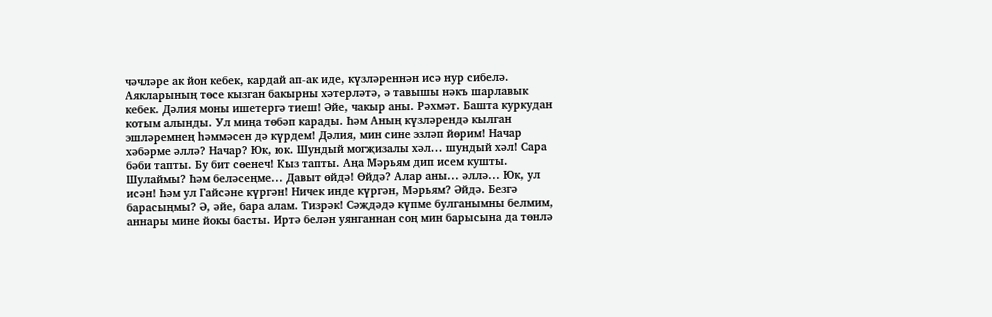чәчләре ак йон кебек, кардай ап-ак иде, күзләреннән исә нур сибелә. Аякларының төсе кызган бакырны хәтерләтә, ә тавышы нәкъ шарлавык кебек. Дәлия моны ишетергә тиеш! Әйе, чакыр аны. Рәхмәт. Башта куркудан котым алынды. Ул миңа төбәп карады. Һәм Аның күзләрендә кылган эшләремнең һәммәсен дә күрдем! Дәлия, мин сине эзләп йөрим! Начар хәбәрме әллә? Начар? Юк, юк. Шундый могҗизалы хәл... шундый хәл! Сара бәби тапты. Бу бит сөенеч! Кыз тапты. Аңа Мәрьям дип исем кушты. Шулаймы? Һәм беләсеңме... Давыт өйдә! Өйдә? Алар аны... әллә... Юк, ул исән! Һәм ул Гайсәне күргән! Ничек инде күргән, Мәрьям? Әйдә. Безгә барасыңмы? Ә, әйе, бара алам. Тизрәк! Сәҗдәдә күпме булганымны белмим, аннары мине йокы басты. Иртә белән уянганнан соң мин барысына да төнлә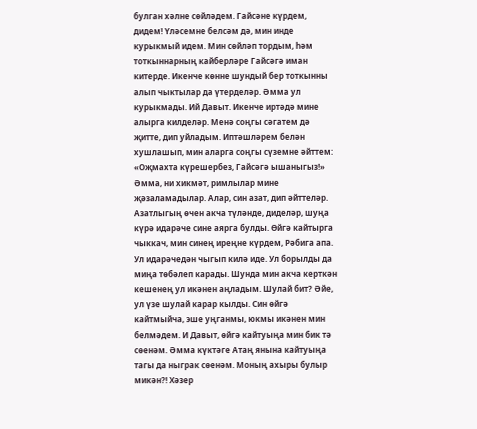булган хәлне сөйләдем. Гайсәне күрдем, дидем! Үләсемне белсәм дә, мин инде курыкмый идем. Мин сөйләп тордым, һәм тоткыннарның кайберләре Гайсәгә иман китерде. Икенче көнне шундый бер тоткынны алып чыктылар да үтерделәр. Әмма ул курыкмады. Ий Давыт. Икенче иртәдә мине алырга килделәр. Менә соңгы сәгатем дә җитте, дип уйладым. Иптәшләрем белән хушлашып, мин аларга соңгы сүземне әйттем: «Оҗмахта күрешербез, Гайсәгә ышаныгыз!» Әмма, ни хикмәт, римлылар мине җәзаламадылар. Алар, син азат, дип әйттеләр. Азатлыгың өчен акча түләнде, диделәр, шуңа күрә идарәче сине аярга булды. Өйгә кайтырга чыккач, мин синең иреңне күрдем, Рәбига апа. Ул идарәчедән чыгып килә иде. Ул борылды да миңа төбәлеп карады. Шунда мин акча керткән кешенең ул икәнен аңладым. Шулай бит? Әйе, ул үзе шулай карар кылды. Син өйгә кайтмыйча, эше уңганмы, юкмы икәнен мин белмәдем. И Давыт, өйгә кайтуыңа мин бик тә сөенәм. Әмма күктәге Атаң янына кайтуыңа тагы да ныграк сѳенәм. Моның ахыры булыр микән?! Хәзер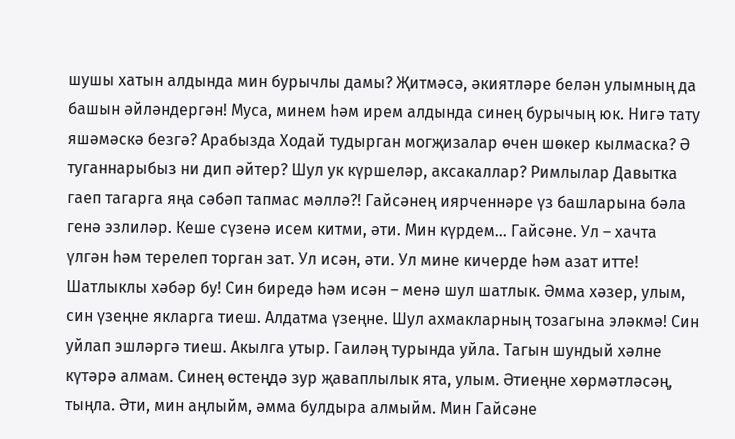шушы хатын алдында мин бурычлы дамы? Җитмәсә, әкиятләре белән улымның да башын әйләндергән! Муса, минем һәм ирем алдында синең бурычың юк. Нигә тату яшәмәскә безгә? Арабызда Ходай тудырган могҗизалар өчен шөкер кылмаска? Ә туганнарыбыз ни дип әйтер? Шул ук күршеләр, аксакаллар? Римлылар Давытка гаеп тагарга яңа сәбәп тапмас мәллә?! Гайсәнең иярченнәре үз башларына бәла генә эзлиләр. Кеше сүзенә исем китми, әти. Мин күрдем... Гайсәне. Ул – хачта үлгән һәм терелеп торган зат. Ул исән, әти. Ул мине кичерде һәм азат итте! Шатлыклы хәбәр бу! Син биредә һәм исән – менә шул шатлык. Әмма хәзер, улым, син үзеңне якларга тиеш. Алдатма үзеңне. Шул ахмакларның тозагына эләкмә! Син уйлап эшләргә тиеш. Акылга утыр. Гаиләң турында уйла. Тагын шундый хәлне күтәрә алмам. Синең өстеңдә зур җаваплылык ята, улым. Әтиеңне хөрмәтләсәң, тыңла. Әти, мин аңлыйм, әмма булдыра алмыйм. Мин Гайсәне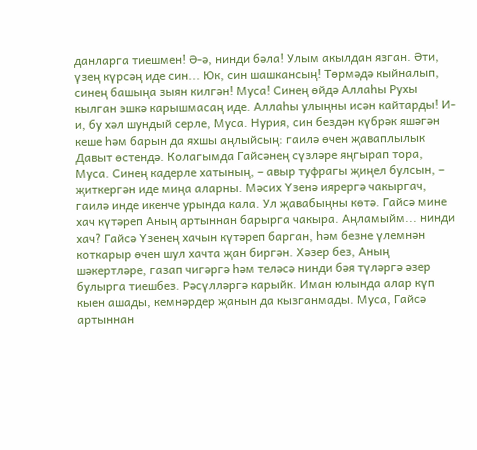данларга тиешмен! Ә-ә, нинди бәла! Улым акылдан язган. Әти, үзең күрсәң иде син... Юк, син шашкансың! Төрмәдә кыйналып, синең башыңа зыян килгән! Муса! Синең өйдә Аллаһы Рухы кылган эшкә карышмасаң иде. Аллаһы улыңны исән кайтарды! И-и, бу хәл шундый серле, Муса. Нурия, син бездән күбрәк яшәгән кеше һәм барын да яхшы аңлыйсың: гаилә ѳчен җаваплылык Давыт ѳстендә. Колагымда Гайсәнең сүзләре яңгырап тора, Муса. Синең кадерле хатының, – авыр туфрагы җиңел булсын, – җиткергән иде миңа аларны. Мәсих Үзенә иярергә чакыргач, гаилә инде икенче урында кала. Ул җавабыңны көтә. Гайсә мине хач күтәреп Аның артыннан барырга чакыра. Аңламыйм... нинди хач? Гайсә Үзенең хачын күтәреп барган, һәм безне үлемнән коткарыр өчен шул хачта җан биргән. Хәзер без, Аның шәкертләре, газап чигәргә һәм теләсә нинди бәя түләргә әзер булырга тиешбез. Рәсүлләргә карыйк. Иман юлында алар күп кыен ашады, кемнәрдер җанын да кызганмады. Муса, Гайсә артыннан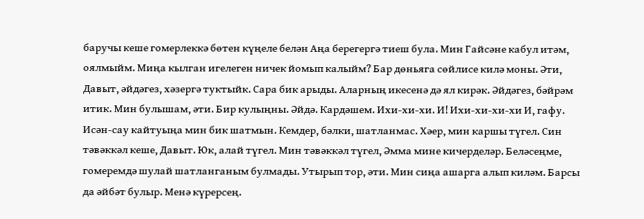баручы кеше гомерлеккә бөтен күңеле белән Аңа берегергә тиеш була. Мин Гайсәне кабул итәм, оялмыйм. Миңа кылган игелеген ничек йомып калыйм? Бар дөньяга сөйлисе килә моны. Әти, Давыт, әйдәгез, хәзергә туктыйк. Сара бик арыды. Аларның икесенә дә ял кирәк. Әйдәгез, бәйрәм итик. Мин булышам, әти. Бир кулыңны. Әйдә. Кардәшем. Ихи-хи-хи. И! Ихи-хи-хи-хи И, гафу. Исән-сау кайтуыңа мин бик шатмын. Кемдер, бәлки, шатланмас. Хәер, мин каршы түгел. Син тәвәккәл кеше, Давыт. Юк, алай түгел. Мин тәвәккәл түгел, Әмма мине кичерделәр. Беләсеңме, гомеремдә шулай шатланганым булмады. Утырып тор, әти. Мин сиңа ашарга алып киләм. Барсы да әйбәт булыр. Менә күрерсең.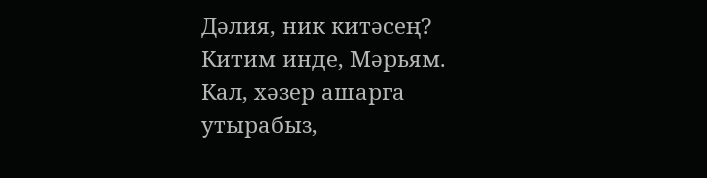Дәлия, ник китәсең? Китим инде, Мәрьям. Кал, хәзер ашарга утырабыз,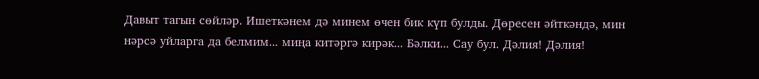Давыт тагын сөйләр. Ишеткәнем дә минем өчен бик күп булды. Дөресен әйткәндә, мин нәрсә уйларга да белмим... миңа китәргә кирәк... Бәлки... Сау бул. Дәлия! Дәлия!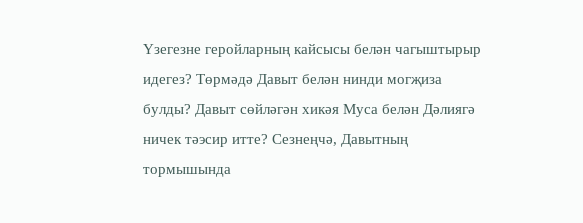Үзегезне геройларның кайсысы белән чагыштырыр идегез? Төрмәдә Давыт белән нинди могҗиза булды? Давыт сөйләгән хикәя Муса белән Дәлиягә ничек тәэсир итте? Сезнеңчә, Давытның тормышында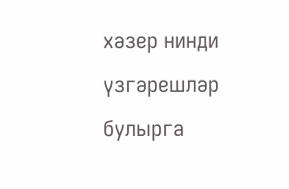хәзер нинди үзгәрешләр булырга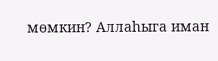мөмкин? Аллаһыга иман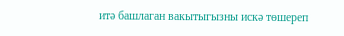итә башлаган вакытыгызны искә тѳшереп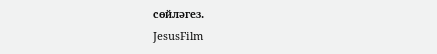сөйләгез.
JesusFilm